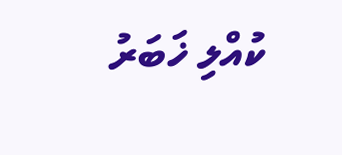ކުއްލި ޚަބަރު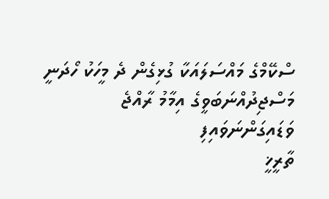ސްކޭމްގެ މައްސަލައަކާ ގުޅިގެން ދެ މީހަކު ހޯދަނީ
މަސްޖިދުއްނަބަވީގެ އިމާމު ރާއްޖެ ވަޑައިގަންނަވައިފި
ތާރީޚީ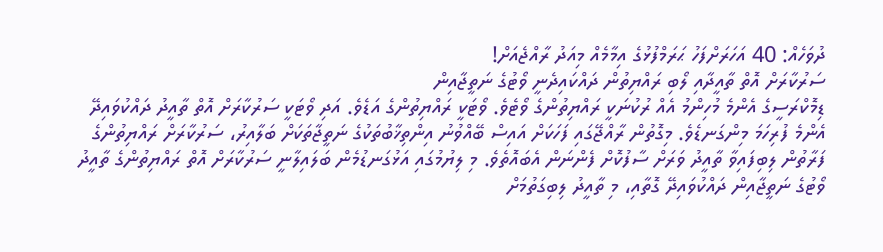ދުވަހެއް: 40 އަހަރަށްފަހު ޙަރަމްފުޅުގެ އިމާމެއް މިއަދު ރާއްޖެއަށް!
ސަރުކާރަށް އޮތް ތާއީދާއި ލޯބި ރައްޔިތުން ދައްކައިދެނީ ވޯޓުގެ ނަތީޖާއިން
ޑިމޮކްރަސީގެ އެންމެ މުހިންމު އެއް ރުކުނަކީ ރައްޔިތުންގެ ވޯޓެވެ. ވޯޓަކީ ރައްޔިތުންގެ އަޑެވެ. އަދި ވޯޓަކީ ސަރުކާރަށް އޮތް ތާއީދު ދައްކުވައިދޭ އެންމެ ފުރިހަމަ މިންގަނޑެވެ. މިގޮތުން ރާއްޖޭގައި ފަހަކަށް އައިސް ބޭއްވުނު އިންތިޚާބުތަކުގެ ނަތީޖާތަކަށް ބަލާއިރު، ސަރުކާރަށް ރައްޔިތުންގެ ފަރާތުން ލިބިފައިވާ ތާއީދު ވަރަށް ސާފުކޮށް ފެންނަން އެބައޮތެވެ. މި ލިޔުމުގައި އަޅުގަނޑުމެން ބަލައިލާނީ ސަރުކާރަށް އޮތް ރައްޔިތުންގެ ތާއީދު ވޯޓުގެ ނަތީޖާއިން ދައްކުވައިދޭ ގޮތާއި، މި ތާއީދު ލިބިގަތުމަށް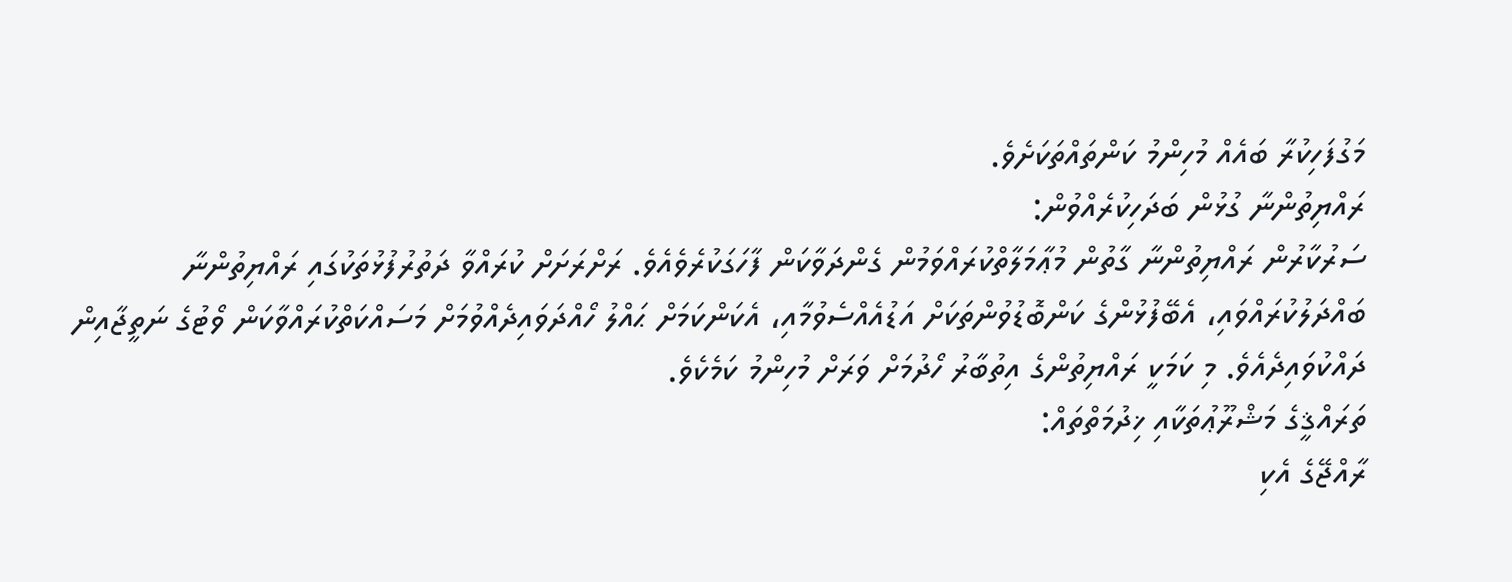މަގުފަހިކުރާ ބައެއް މުހިންމު ކަންތައްތަކަށެވެ.
ރައްޔިތުންނާ ގުޅުން ބަދަހިކުރެއްވުން:
ސަރުކާރުން ރައްޔިތުންނާ ގާތުން މުޢާމަލާތްކުރައްވަމުން ގެންދަވާކަން ފާހަގަކުރެވެއެވެ. ރަށްރަށަށް ކުރައްވާ ދަތުރުފުޅުތަކުގައި ރައްޔިތުންނާ ބައްދަލުކުރައްވައި، އެބޭފުޅުންގެ ކަންބޮޑުވުންތަކަށް އަޑުއެއްސެވުމާއި، އެކަންކަމަށް ޙައްލު ހޯއްދަވައިދެއްވުމަށް މަސައްކަތްކުރައްވާކަން ވޯޓުގެ ނަތީޖާއިން ދައްކުވައިދެއެވެ. މި ކަމަކީ ރައްޔިތުންގެ އިތުބާރު ހޯދުމަށް ވަރަށް މުހިންމު ކަމެކެވެ.
ތަރައްޤީގެ މަޝްރޫޢުތަކާއި ޚިދުމަތްތައް:
ރާއްޖޭގެ އެކި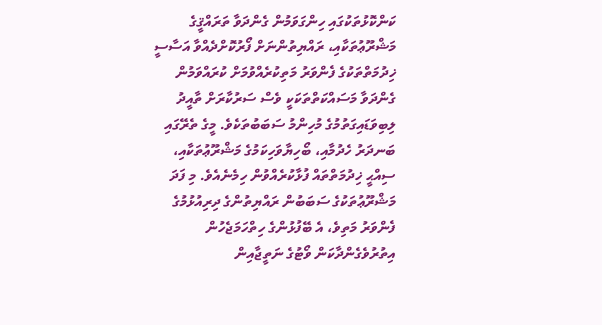ކަންކޮޅުތަކުގައި ހިންގަވަމުން ގެންދަވާ ތަރައްޤީގެ މަޝްރޫޢުތަކާއި، ރައްޔިތުންނަށް ފޯރުކޮށްދެއްވާ އަސާސީ ޚިދުމަތްތަކުގެ ފެންވަރު މަތިކުރެއްވުމަށް ކުރައްވަމުން ގެންދަވާ މަސައްކަތްތަކަކީ ވެސް ސަރުކާރަށް ތާއީދު ލިބިވަޑައިގަތުމުގެ މުހިންމު ސަބަބުތަކެވެ. މީގެ ތެރޭގައި ބަނދަރު ހެދުމާއި، ބޯހިޔާވަހިކަމުގެ މަޝްރޫޢުތަކާއި، ސިއްޙީ ޚިދުމަތްތައް ފުޅާކުރެއްވުން ހިމެނެއެވެ. މި ފަދަ މަޝްރޫޢުތަކުގެ ސަބަބުން ރައްޔިތުންގެ ދިރިއުޅުމުގެ ފެންވަރު މަތިވެ، އެ ބޭފުޅުންގެ ހިތްހަމަޖެހުން އިތުރުވެގެންދާކަން ވޯޓުގެ ނަތީޖާއިން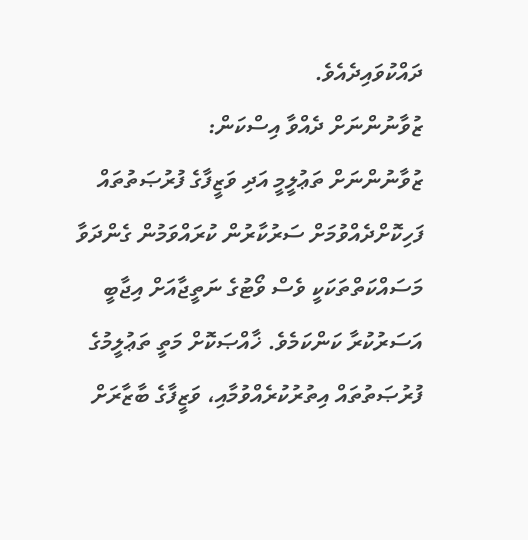ދައްކުވައިދެއެވެ.
ޒުވާނުންނަށް ދެއްވާ އިސްކަން:
ޒުވާނުންނަށް ތަޢުލީމީ އަދި ވަޒީފާގެ ފުރުޞަތުތައް ފަހިކޮށްދެއްވުމަށް ސަރުކާރުން ކުރައްވަމުން ގެންދަވާ މަސައްކަތްތަކަކީ ވެސް ވޯޓުގެ ނަތީޖާއަށް އިޖާބީ އަސަރުކުރާ ކަންކަމެވެ. ޚާއްޞަކޮށް މަތީ ތަޢުލީމުގެ ފުރުޞަތުތައް އިތުރުކުރެއްވުމާއި، ވަޒީފާގެ ބާޒާރަށް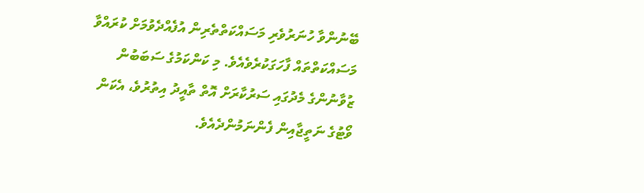ބޭނުންވާ ހުނަރުވެރި މަސައްކަތްތެރިން އުފެއްދެވުމަށް ކުރައްވާ މަސައްކަތްތައް ފާހަގަކުރެވެއެވެ. މި ކަންކަމުގެ ސަބަބުން ޒުވާނުންގެ މެދުގައި ސަރުކާރަށް އޮތް ތާއީދު އިތުރުވެ، އެކަން ވޯޓުގެ ނަތީޖާއިން ފެންނަމުންދެއެވެ.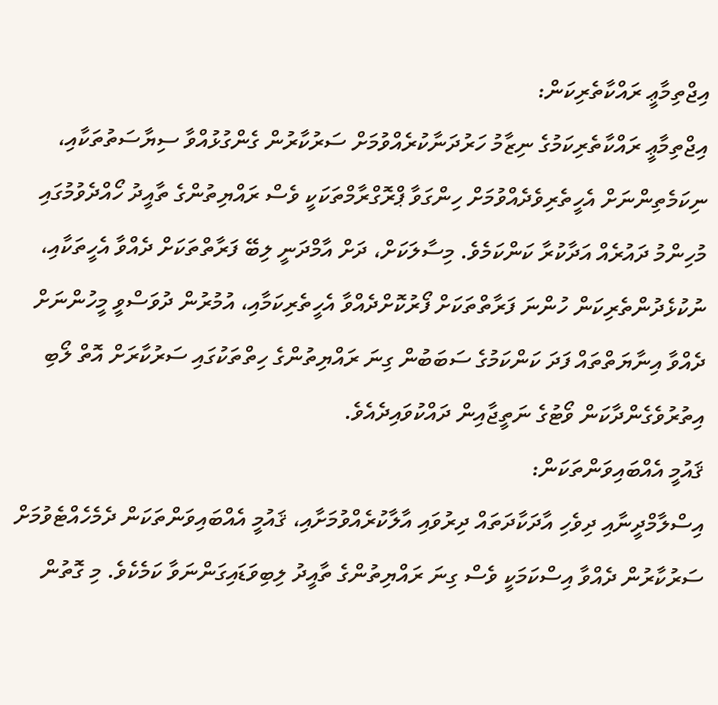އިޖްތިމާޢީ ރައްކާތެރިކަން:
އިޖްތިމާޢީ ރައްކާތެރިކަމުގެ ނިޒާމު ހަރުދަނާކުރެއްވުމަށް ސަރުކާރުން ގެންގުޅުއްވާ ސިޔާސަތުތަކާއި، ނިކަމެތިންނަށް އެހީތެރިވެދެއްވުމަށް ހިންގަވާ ޕްރޮގްރާމްތަކަކީ ވެސް ރައްޔިތުންގެ ތާއީދު ހޯއްދެވުމުގައި މުހިންމު ދައުރެއް އަދާކުރާ ކަންކަމެވެ. މިސާލަކަށް، ދަށް އާމްދަނީ ލިބޭ ފަރާތްތަކަށް ދެއްވާ އެހީތަކާއި، ނުކުޅެދުންތެރިކަން ހުންނަ ފަރާތްތަކަށް ފޯރުކޮށްދެއްވާ އެހީތެރިކަމާއި، އުމުރުން ދުވަސްވީ މީހުންނަށް ދެއްވާ އިނާޔަތްތައް ފަދަ ކަންކަމުގެ ސަބަބުން ގިނަ ރައްޔިތުންގެ ހިތްތަކުގައި ސަރުކާރަށް އޮތް ލޯބި އިތުރުވެގެންދާކަން ވޯޓުގެ ނަތީޖާއިން ދައްކުވައިދެއެވެ.
ޤައުމީ އެއްބައިވަންތަކަން:
އިސްލާމްދީނާއި ދިވެހި އާދަކާދަތައް ދިރުވައި އާލާކުރެއްވުމަށާއި، ޤައުމީ އެއްބައިވަންތަކަން ދެމެހެއްޓެވުމަށް ސަރުކާރުން ދެއްވާ އިސްކަމަކީ ވެސް ގިނަ ރައްޔިތުންގެ ތާއީދު ލިބިވަޑައިގަންނަވާ ކަމެކެވެ. މި ގޮތުން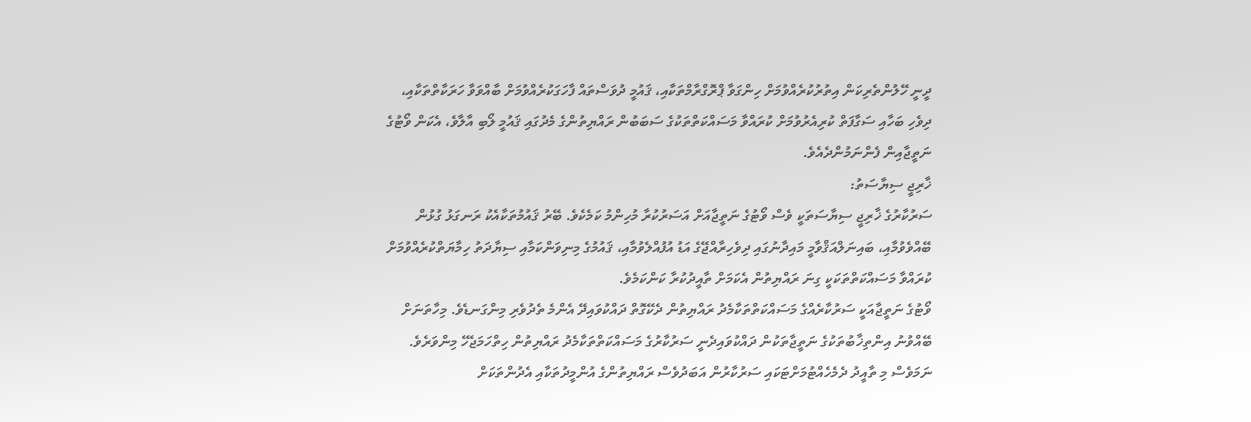ދީނީ ހޭލުންތެރިކަން އިތުރުކުރެއްވުމަށް ހިންގަވާ ޕްރޮގްރާމްތަކާއި، ޤައުމީ ދުވަސްތައް ފާހަގަކުރެއްވުމަށް ބާއްވަވާ ހަރަކާތްތަކާއި، ދިވެހި ބަހާއި ސަގާފަތް ކުރިއެރުވުމަށް ކުރައްވާ މަސައްކަތްތަކުގެ ސަބަބުން ރައްޔިތުންގެ މެދުގައި ޤައުމީ ލޯބި އާލާވެ، އެކަން ވޯޓުގެ ނަތީޖާއިން ފެންނަމުންދެއެވެ.
ޚާރިޖީ ސިޔާސަތު:
ސަރުކާރުގެ ޚާރިޖީ ސިޔާސަތަކީ ވެސް ވޯޓުގެ ނަތީޖާއަށް އަސަރުކުރާ މުހިންމު ކަމެކެވެ. ބޭރު ޤައުމުތަކާއެކު ރަނގަޅު ގުޅުން ބޭއްވެވުމާއި، ބައިނަލްއަޤްވާމީ މައިދާނުގައި ދިވެހިރާއްޖޭގެ އަޑު އުފުއްލެވުމާއި، ޤައުމުގެ މިނިވަންކަމާއި ސިޔާދަތު ހިމާޔަތްކުރެއްވުމަށް ކުރައްވާ މަސައްކަތްތަކަކީ ގިނަ ރައްޔިތުން އެކަމަށް ތާއީދުކުރާ ކަންކަމެވެ.
ވޯޓުގެ ނަތީޖާއަކީ ސަރުކާރެއްގެ މަސައްކަތްތަކާމެދު ރައްޔިތުން ދެކޭގޮތް ދައްކުވައިދޭ އެންމެ ތެދުވެރި މިންގަނޑެވެ. މިހާތަނަށް ބޭއްވުނު އިންތިޚާބުތަކުގެ ނަތީޖާތަކުން ދައްކުވައިދެނީ ސަރުކާރުގެ މަސައްކަތްތަކާމެދު ރައްޔިތުން ހިތްހަމަޖެހޭ މިންވަރެވެ. ނަމަވެސް މި ތާއީދު ދެމެހެއްޓުމަށްޓަކައި ސަރުކާރުން އަބަދުވެސް ރައްޔިތުންގެ އުންމީދުތަކާއި އެދުންތަކަށް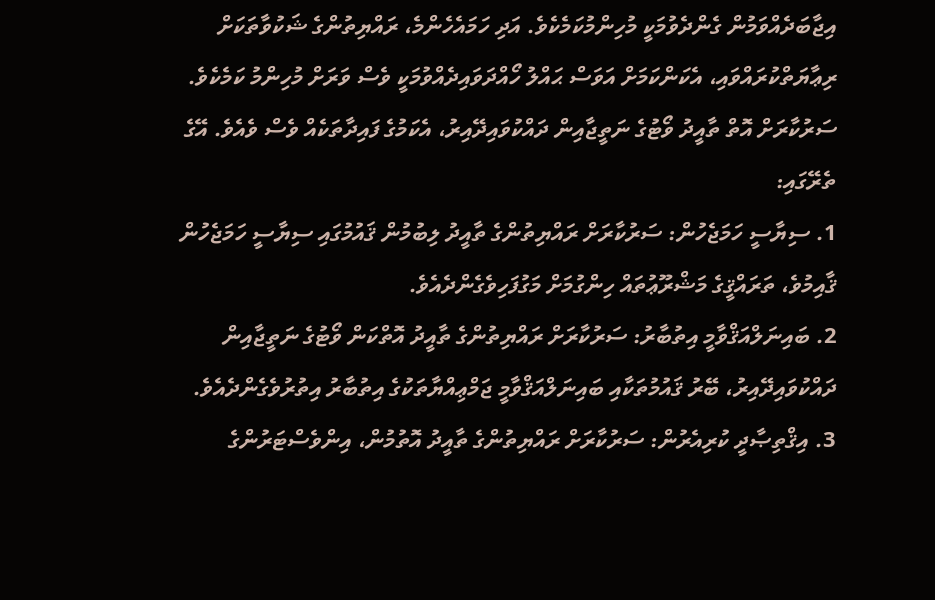އިޖާބަދެއްވަމުން ގެންދެވުމަކީ މުހިންމުކަމެކެވެ. އަދި ހަމައެހެންމެ، ރައްޔިތުންގެ ޝަކުވާތަކަށް ރިޢާޔަތްކުރައްވައި، އެކަންކަމަށް އަވަސް ޙައްލު ހޯއްދަވައިދެއްވުމަކީ ވެސް ވަރަށް މުހިންމު ކަމެކެވެ.
ސަރުކާރަށް އޮތް ތާއީދު ވޯޓުގެ ނަތީޖާއިން ދައްކުވައިދޭއިރު، އެކަމުގެ ފައިދާތަކެއް ވެސް ވެއެވެ. އޭގެ ތެރޭގައި:
1. ސިޔާސީ ހަމަޖެހުން: ސަރުކާރަށް ރައްޔިތުންގެ ތާއީދު ލިބުމުން ޤައުމުގައި ސިޔާސީ ހަމަޖެހުން ޤާއިމުވެ، ތަރައްޤީގެ މަޝްރޫޢުތައް ހިންގުމަށް މަގުފަހިވެގެންދެއެވެ.
2. ބައިނަލްއަޤްވާމީ އިތުބާރު: ސަރުކާރަށް ރައްޔިތުންގެ ތާއީދު އޮތްކަން ވޯޓުގެ ނަތީޖާއިން ދައްކުވައިދޭއިރު، ބޭރު ޤައުމުތަކާއި ބައިނަލްއަޤްވާމީ ޖަމްޢިއްޔާތަކުގެ އިތުބާރު އިތުރުވެގެންދެއެވެ.
3. އިޤްތިޞާދީ ކުރިއެރުން: ސަރުކާރަށް ރައްޔިތުންގެ ތާއީދު އޮތުމުން، އިންވެސްޓަރުންގެ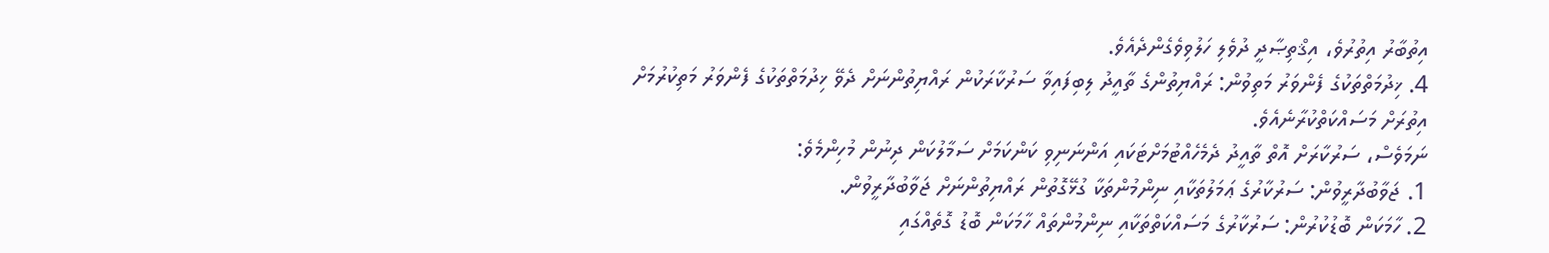އިތުބާރު އިތުރުވެ، އިޤްތިޞާދީ ދުވެލި ހަލުވިވެގެންދެއެވެ.
4. ޚިދުމަތްތަކުގެ ފެންވަރު މަތިވުން: ރައްޔިތުންގެ ތާއީދު ލިބިފައިވާ ސަރުކާރަކުން ރައްޔިތުންނަށް ދެވޭ ޚިދުމަތްތަކުގެ ފެންވަރު މަތިކުރުމަށް އިތުރަށް މަސައްކަތްކުރާނެއެވެ.
ނަމަވެސް، ސަރުކާރަށް އޮތް ތާއީދު ދެމެހެއްޓުމަށްޓަކައި އަންނަނިވި ކަންކަމަށް ސަމާލުކަން ދިނުން މުހިންމެވެ:
1. ޖަވާބުދާރީވުން: ސަރުކާރުގެ ޢަމަލުތަކާއި ނިންމުންތަކާ ގުޅޭގޮތުން ރައްޔިތުންނަށް ޖަވާބުދާރީވުން.
2. ހާމަކަން ބޮޑުކުރުން: ސަރުކާރުގެ މަސައްކަތްތަކާއި ނިންމުންތައް ހާމަކަން ބޮޑު ގޮތެއްގައި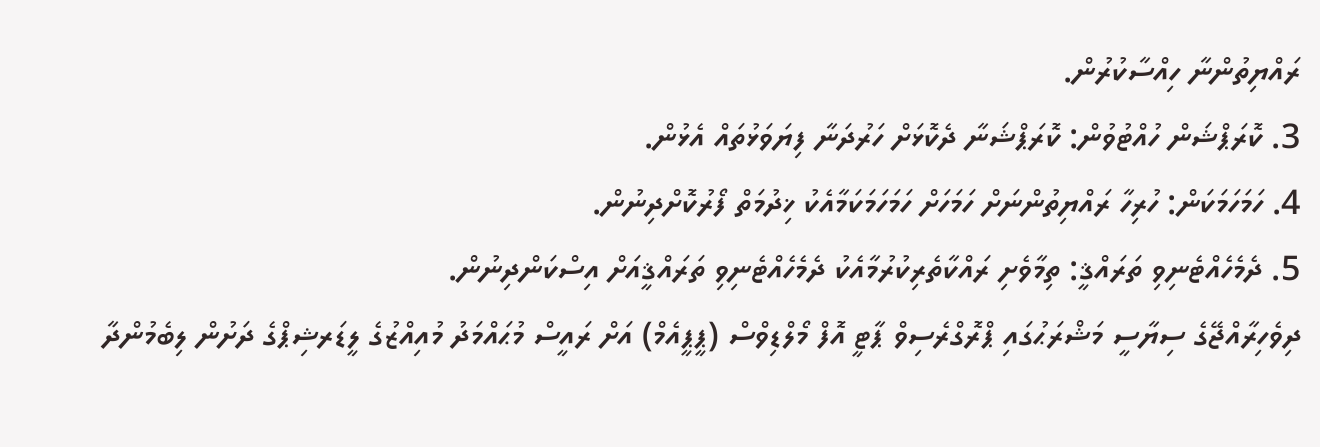ރައްޔިތުންނާ ހިއްސާކުރުން.
3. ކޮރަޕްޝަން ހުއްޓުވުން: ކޮރަޕްޝަނާ ދެކޮޅަށް ހަރުދަނާ ފިޔަވަޅުތައް އެޅުން.
4. ހަމަހަމަކަން: ހުރިހާ ރައްޔިތުންނަށް ހަމަހަށް ހަމަހަމަކަމާއެކު ޚިދުމަތް ފޯރުކޮށްދިނުން.
5. ދެމެހެއްޓެނިވި ތަރައްޤީ: ތިމާވެށި ރައްކާތެރިކުރުމާއެކު ދެމެހެއްޓެނިވި ތަރައްޤީއަށް އިސްކަންދިނުން.
ދިވެހިރާއްޖޭގެ ސިޔާސީ މަޝްރަޙުގައި ޕްރޮގްރެސިވް ޕާޓީ އޮފް މޯލްޑިވްސް (ޕީޕީއެމް) އަށް ރައީސް މުޙައްމަދު މުއިއްޒުގެ ލީޑަރޝިޕްގެ ދަށުން ލިބެމުންދާ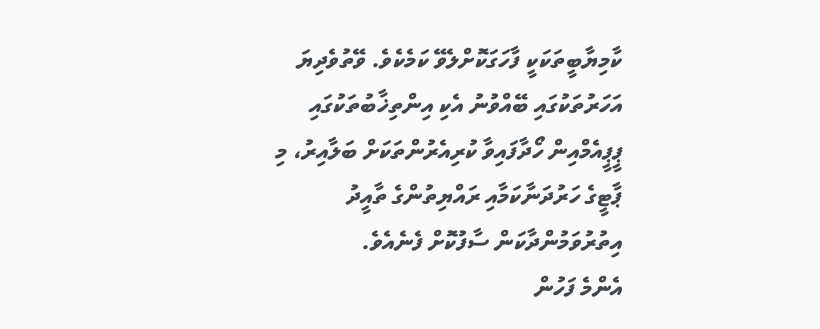ކާމިޔާބީތަކަކީ ފާހަގަކޮށްލެވޭ ކަމެކެވެ. ވޭތުވެދިޔަ އަހަރުތަކުގައި ބޭއްވުނު އެކި އިންތިޚާބުތަކުގައި ޕީޕީއެމްއިން ހޯދާފައިވާ ކުރިއެރުންތަކަށް ބަލާއިރު، މި ޕާޓީގެ ހަރުދަނާކަމާއި ރައްޔިތުންގެ ތާއީދު އިތުރުވަމުންދާކަން ސާފުކޮށް ފެނެއެވެ.
އެންމެ ފަހުން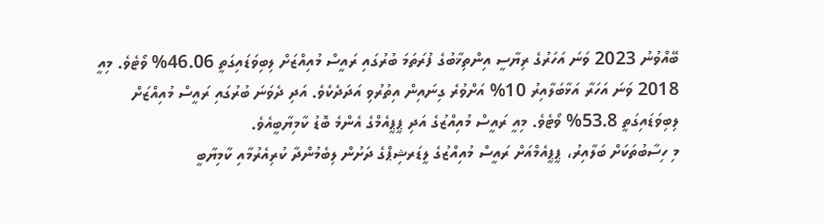ބޭއްވުނު 2023 ވަނަ އަހަރުގެ ރިޔާސީ އިންތިޚާބުގެ ފުރަތަމަ ބުރުގައި ރައީސް މުއިއްޒަށް ލިބިވަޑައިގަތީ 46.06% ވޯޓެވެ. މިއީ 2018 ވަނަ އަހަރާ އަޅާބަލާއިރު 10% އަށްވުރެ ގިނައިން އިތުރުވި އަދަދެކެވެ. އަދި ދެވަނަ ބުރުގައި ރައީސް މުއިއްޒަށް ލިބިވަޑައިގަތީ 53.8% ވޯޓެވެ. މިއީ ރައީސް މުއިއްޒުގެ އަދި ޕީޕީއެމްގެ އެންމެ ބޮޑު ކާމިޔާބީއެވެ.
މި ހިސާބުތަކަށް ބަލާއިރު، ޕީޕީއެމްއަށް ރައީސް މުއިއްޒުގެ ލީޑަރޝިޕްގެ ދަށުން ލިބެމުންދާ ކުރިއެރުމާއި ކާމިޔާބީ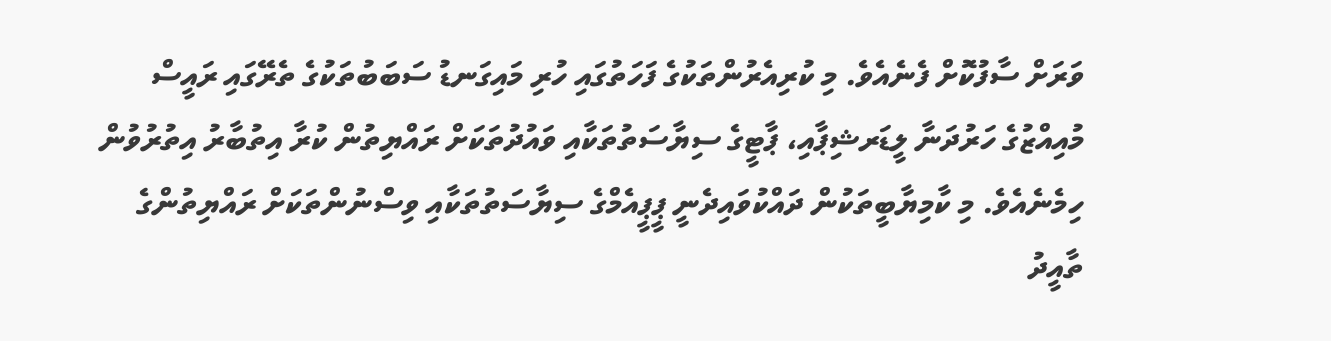ވަރަށް ސާފުކޮށް ފެނެއެވެ. މި ކުރިއެރުންތަކުގެ ފަހަތުގައި ހުރި މައިގަނޑު ސަބަބުތަކުގެ ތެރޭގައި ރައީސް މުއިއްޒުގެ ހަރުދަނާ ލީޑަރޝިޕާއި، ޕާޓީގެ ސިޔާސަތުތަކާއި ވައުދުތަކަށް ރައްޔިތުން ކުރާ އިތުބާރު އިތުރުވުން ހިމެނެއެވެ. މި ކާމިޔާބީތަކުން ދައްކުވައިދެނީ ޕީޕީއެމްގެ ސިޔާސަތުތަކާއި ވިސްނުންތަކަށް ރައްޔިތުންގެ ތާއީދު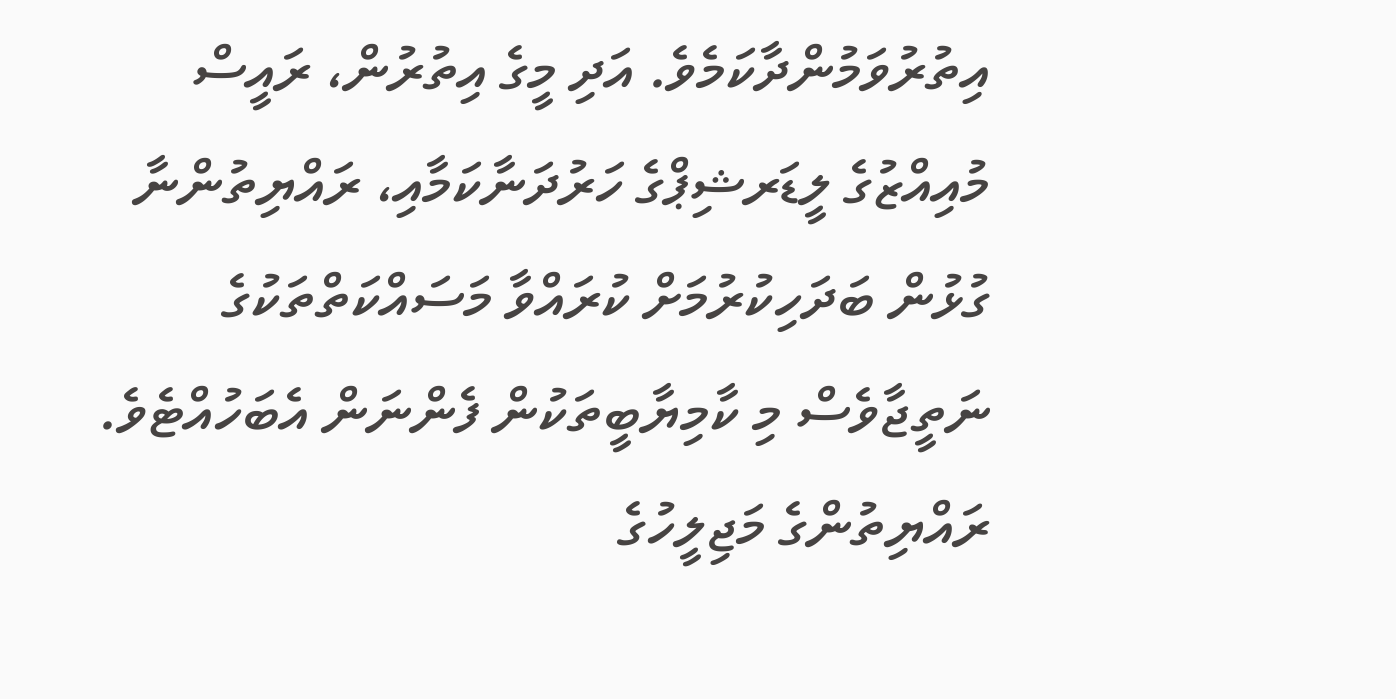އިތުރުވަމުންދާކަމެވެ. އަދި މީގެ އިތުރުން، ރައީސް މުއިއްޒުގެ ލީޑަރޝިޕްގެ ހަރުދަނާކަމާއި، ރައްޔިތުންނާ ގުޅުން ބަދަހިކުރުމަށް ކުރައްވާ މަސައްކަތްތަކުގެ ނަތީޖާވެސް މި ކާމިޔާބީތަކުން ފެންނަން އެބަހުއްޓެވެ.
ރައްޔިތުންގެ މަޖިލީހުގެ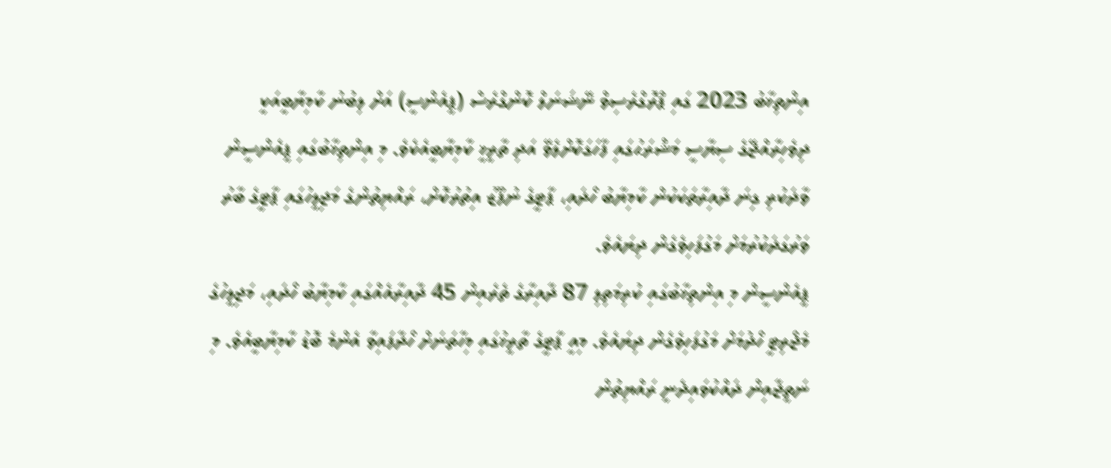އިންތިޚާބު 2023 ގައި ޕްރޮގްރެސިވް ނޭޝަނަލް ކޮންގްރެސް (ޕީއެންސީ) އަށް ލިބުނު ކާމިޔާބީއަކީ ދިވެހިރާއްޖޭގެ ސިޔާސީ މަޝްރަޙުގައި ފާހަގަކޮށްލެވޭ އަދި ތާރީޚީ ކާމިޔާބީއެކެވެ. މި އިންތިޚާބުގައި ޕީއެންސީން ވާދަކުރި ގިނަ ދާއިރާތަކަކުން ކާމިޔާބު ހޯދައި، ޕާޓީގެ ނުފޫޒު އިތުރުކޮށް، ރައްޔިތުންގެ މަޖިލީހުގައި ޕާޓީގެ ބާރު ވަރުގަދަކުރުމަށް މަގުފަހިވެގެން ދިޔައެވެ.
ޕީއެންސީން މި އިންތިޚާބުގައި ކުރިމަތިލި 87 ދާއިރާގެ ތެރެއިން 45 ދާއިރާއެއްގައި ކާމިޔާބު ހޯދައި، މަޖިލީހުގެ މެޖޯރިޓީ ހޯދުމަށް މަގުފަހިވެގެން ދިޔައެވެ. މިއީ ޕާޓީގެ ތާރީޚުގައި މިހާތަނަށް ހޯދާފައިވާ އެންމެ ބޮޑު ކާމިޔާބީއެވެ. މި ނަތީޖާއިން ދައްކުވައިދެނީ ރައްޔިތުން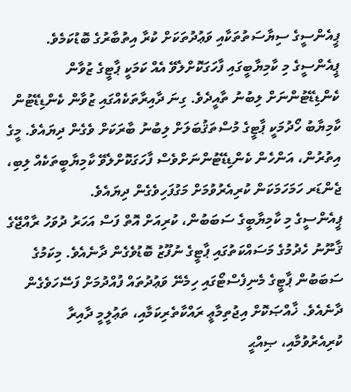ޕީއެންސީގެ ސިޔާސަތުތަކާއި ވަޢުދުތަކަށް ކުރާ އިތުބާރުގެ ބޮޑުކަމެވެ.
ޕީއެންސީގެ މި ކާމިޔާބީގައި ފާހަގަކޮށްލެވޭ އެއް ކަމަކީ ޕާޓީގެ ޒުވާން ކެންޑިޑޭޓުންނަށް ލިބުނު ތާއީދެވެ. ގިނަ ދާއިރާތަކެއްގައި ޒުވާން ކެންޑިޑޭޓުން ކާމިޔާބު ހޯދުމަކީ ޕާޓީގެ މުސްތަޤުބަލަށް ލިބުނު ބާރަކަށް ވެގެން ދިޔައެވެ. މީގެ އިތުރުން، އަންހެން ކެންޑިޑޭޓުންނަށްވެސް ފާހަގަކޮށްލެވޭ ކާމިޔާބީތަކެއް ލިބި، ޖެންޑަރ ހަމަހަމަކަން ކުރިއެރުވުމަށް މަގުފަހިވެގެން ދިޔައެވެ.
ޕީއެންސީގެ މި ކާމިޔާބީގެ ސަބަބުން، ކުރިއަށް އޮތް ފަސް އަހަރު ދުވަހު ރާއްޖޭގެ ޤާނޫނު ހެދުމުގެ މަސައްކަތުގައި ޕާޓީގެ ނުފޫޒު ބޮޑުވެގެން ދާނެއެވެ. މިކަމުގެ ސަބަބުން ޕާޓީގެ މެނިފެސްޓޯގައި ހިމެނޭ ވަޢުދުތައް ފުއްދުމަށް ފަސޭހަވެގެން ދާނެއެވެ. ޚާއްޞަކޮށް އިޖުތިމާޢީ ރައްކާތެރިކަމާއި، ތަޢުލީމީ ދާއިރާ ކުރިއެރުވުމާއި، ޞިއްޙީ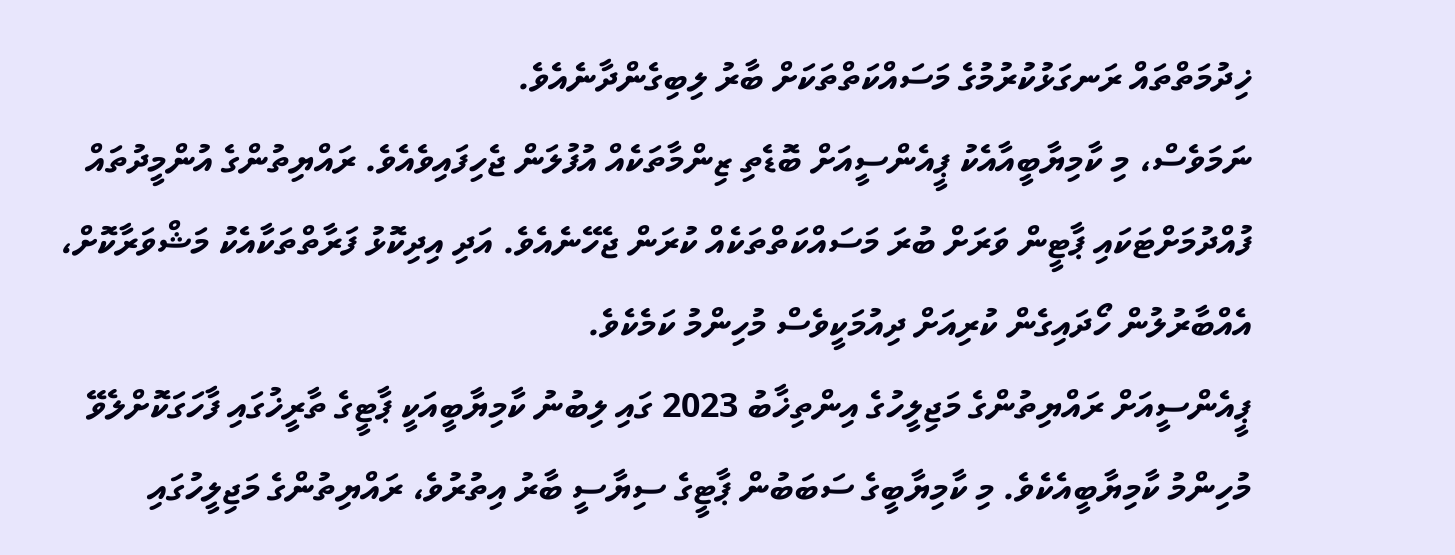ޚިދުމަތްތައް ރަނގަޅުކުރުމުގެ މަސައްކަތްތަކަށް ބާރު ލިބިގެންދާނެއެވެ.
ނަމަވެސް، މި ކާމިޔާބީއާއެކު ޕީއެންސީއަށް ބޮޑެތި ޒިންމާތަކެއް އުފުލަން ޖެހިފައިވެއެވެ. ރައްޔިތުންގެ އުންމީދުތައް ފުއްދުމަށްޓަކައި ޕާޓީން ވަރަށް ބުރަ މަސައްކަތްތަކެއް ކުރަން ޖެހޭނެއެވެ. އަދި އިދިކޮޅު ފަރާތްތަކާއެކު މަޝްވަރާކޮށް، އެއްބާރުލުން ހޯދައިގެން ކުރިއަށް ދިއުމަކީވެސް މުހިންމު ކަމެކެވެ.
ޕީއެންސީއަށް ރައްޔިތުންގެ މަޖިލީހުގެ އިންތިޚާބު 2023 ގައި ލިބުނު ކާމިޔާބީއަކީ ޕާޓީގެ ތާރީޚުގައި ފާހަގަކޮށްލެވޭ މުހިންމު ކާމިޔާބީއެކެވެ. މި ކާމިޔާބީގެ ސަބަބުން ޕާޓީގެ ސިޔާސީ ބާރު އިތުރުވެ، ރައްޔިތުންގެ މަޖިލީހުގައި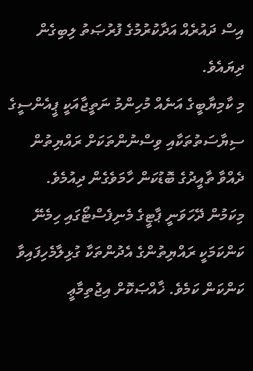އިސް ދައުރެއް އަދާކުރުމުގެ ފުރުޞަތު ލިބިގެން ދިޔައެވެ.
މި ކާމިޔާބީގެ އަނެއް މުހިންމު ނަތީޖާއަކީ ޕީއެންސީގެ ސިޔާސަތުތަކާއި ވިސްނުންތަކަށް ރައްޔިތުން ދެއްވާ ތާއީދުގެ ބޮޑުކަން ހާމަވެގެން ދިއުމެވެ. މިކަމުން ދޭހަވަނީ ޕާޓީގެ މެނިފެސްޓޯގައި ހިމެނޭ ކަންކަމަކީ ރައްޔިތުންގެ އެދުންތަކާ ގުޅިލާމެހިފައިވާ ކަންކަން ކަމެވެ. ޚާއްޞަކޮށް އިޖުތިމާޢީ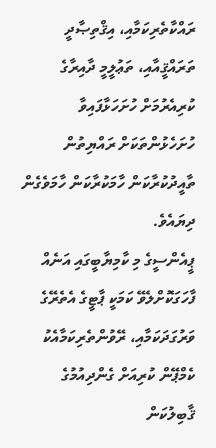ރައްކާތެރިކަމާއި، އިޤްތިޞާދީ ތަރައްޤީއާއި، ތަޢުލީމީ ދާއިރާގެ ކުރިއެރުމަށް ހުށަހަޅާފައިވާ ހުށަހެޅުންތަކަށް ރައްޔިތުން ތާއީދުކުރާކަން ހާމަކުރާކަން ހާމަވެގެން ދިޔައެވެ.
ޕީއެންސީގެ މި ކާމިޔާބީގައި އަނެއް ފާހަގަކޮށްލެވޭ ކަމަކީ ޕާޓީގެ އެތެރޭގެ ވަރުގަދަކަމާއި، ރޭވުންތެރިކަމާއެކު ކެމްޕޭން ކުރިއަށް ގެންދިއުމުގެ ޤާބިލުކަން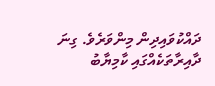ދައްކުވައިދިން މިންވަރެވެ. ގިނަ ދާއިރާތަކެއްގައި ކާމިޔާބު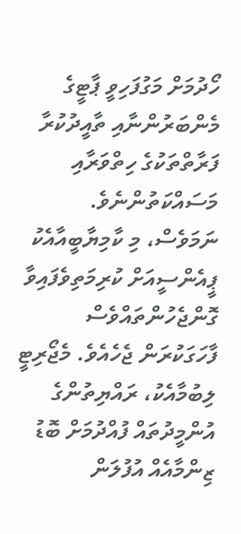ހޯދުމަށް މަގުފަހިވީ ޕާޓީގެ މެންބަރުންނާއި ތާއީދުކުރާ ފަރާތްތަކުގެ ހިތްވަރާއި މަސައްކަތުންނެވެ.
ނަމަވެސް، މި ކާމިޔާބީއާއެކު ޕީއެންސީއަށް ކުރިމަތިވެފައިވާ ގޮންޖެހުންތައްވެސް ފާހަގަކުރަން ޖެހެއެވެ. މެޖޯރިޓީ ލިބުމާއެކު، ރައްޔިތުންގެ އުންމީދުތައް ފުއްދުމަށް ބޮޑު ޒިންމާއެއް އުފުލަން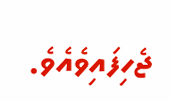ޖެހިފައިވެއެވެ.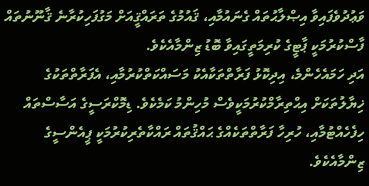ވަޢުދުވެފައިވާ އިޞްލާޙުތައް ގެނައުމާއި، ޤައުމުގެ ތަރައްޤީއަށް މަގުފަހިކުރާނެ ޤާނޫނުތައް ފާސްކުރުމަކީ ޕާޓީގެ ކުރިމަތީގައިވާ ބޮޑު ޒިންމާއެކެވެ.
އަދި ހަމައެހެންމެ، އިދިކޮޅު ފަރާތްތަކާއެކު މަސައްކަތްކުރުމާއި، އެފަރާތްތަކުގެ ޚިޔާލުތަކަށް އިޙްތިރާމްކުރުމަކީވެސް މުހިންމު ކަމެކެވެ. ޑިމޮކްރަސީގެ އަސާސްތައް ހިފެހެއްޓުމާއި، ހުރިހާ ފަރާތްތަކެއްގެ ޙައްޤުތައް ރައްކާތެރިކުރުމަކީ ޕީއެންސީގެ ޒިންމާއެކެވެ.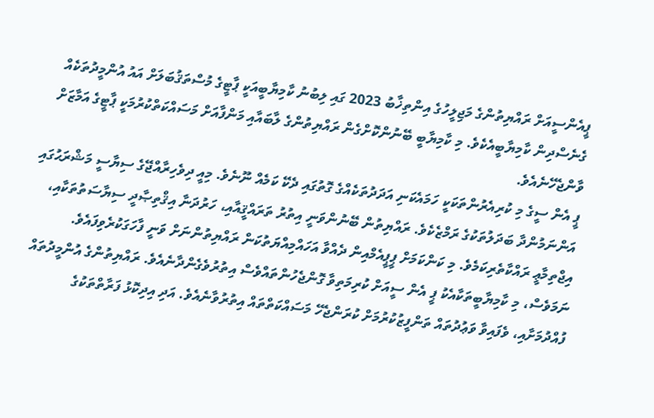ޕީއެންސީއަށް ރައްޔިތުންގެ މަޖިލީހުގެ އިންތިޚާބު 2023 ގައި ލިބުނު ކާމިޔާބީއަކީ ޕާޓީގެ މުސްތަޤުބަލަށް އައު އުންމީދުތަކެއް ގެނެސްދިން ކާމިޔާބީއެކެވެ. މި ކާމިޔާބީ ބޭނުންކޮށްގެން ރައްޔިތުންގެ ލާބައާއި މަންފާއަށް މަސައްކަތްކުރުމަކީ ޕާޓީގެ އަމާޒަށް ވާންޖެހޭނެއެވެ.
ޕީ އެން ސީގެ މި ކުރިއެރުންތަކަކީ ހަމައެކަނި އަދަދުތަކެއްގެ ގޮތުގައި ދެކޭ ކަމެއް ނޫނެވެ. މިއީ ދިވެހިރާއްޖޭގެ ސިޔާސީ މަޝްރަޙުގައި އަންނަމުންދާ ބަދަލުތަކުގެ ރަމްޒެކެވެ. ރައްޔިތުން ބޭނުންވަނީ އިތުރު ތަރައްޤީއާއި، ހަރުދަނާ އިޤްތިޞާދީ ސިޔާސަތުތަކާއި، އިޖްތިމާޢީ ރައްކާތެރިކަމެވެ. މި ކަންކަމަށް ޕީޕީއެމްއިން ދެއްވާ އަހައްމިއްޔަތުކަން ރައްޔިތުންނަށް ވަނީ ފާހަގަކުރެވިފައެވެ.
ނަމަވެސް، މި ކާމިޔާބީތަކާއެކު ޕީ އެން ސީއަށް ކުރިމަތިވާ ގޮންޖެހުންތައްވެސް އިތުރުވެގެންދާނެއެވެ. ރައްޔިތުންގެ އުންމީދުތައް ފުއްދުމަށާއި، ވެފައިވާ ވަޢުދުތައް ތަންފީޒުކުރުމަށް ކުރަންޖެހޭ މަސައްކަތްތައް އިތުރުވާނެއެވެ. އަދި އިދިކޮޅު ފަރާތްތަކުގެ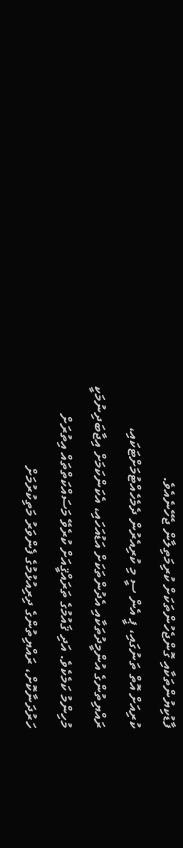ފާޑުކިޔުންތަކާއި ގޮންޖެހުންތަކަށް ކުރިމަތިލާން ޖެހޭނެއެވެ.
ކުރިއަށް އޮތް ތަނުގައި، ޕީ އެން ސީ މި ކުރިއެރުން ދެމެހެއްޓުމަށްޓަކައި، ރައްޔިތުންގެ އުންމީދުތަކާއި އެދުންތަކަށް އަޑުއަހައި، އެކަންކަމަށް އިޖާބަދިނުމަކީ މުހިންމު ކަމެކެވެ. އަދި ޤައުމުގެ ތަރައްޤީއަށް ކުރެވޭ މަސައްކަތްތައް އިތުރަށް ހަރުދަނާކޮށް، ރައްޔިތުންގެ ދިރިއުޅުމުގެ ފެންވަރު މަތިކުރުމަށް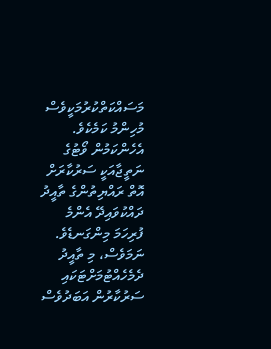މަސައްކަތްކުރުމަކީވެސް މުހިންމު ކަމެކެވެ.
އެހެންކަމުން ވޯޓުގެ ނަތީޖާއަކީ ސަރުކާރަށް އޮތް ރައްޔިތުންގެ ތާއީދު ދައްކުވައިދޭ އެންމެ ފުރިހަމަ މިންގަނޑެވެ. ނަމަވެސް، މި ތާއީދު ދެމެހެއްޓުމަށްޓަކައި ސަރުކާރުން އަބަދުވެސް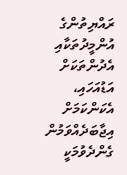ރައްޔިތުންގެ އުންމީދުތަކާއި އެދުންތަކަށް އަޑުއަހައި، އެކަންކަމަށް އިޖާބަދެއްވަމުން ގެންދެވުމަކީ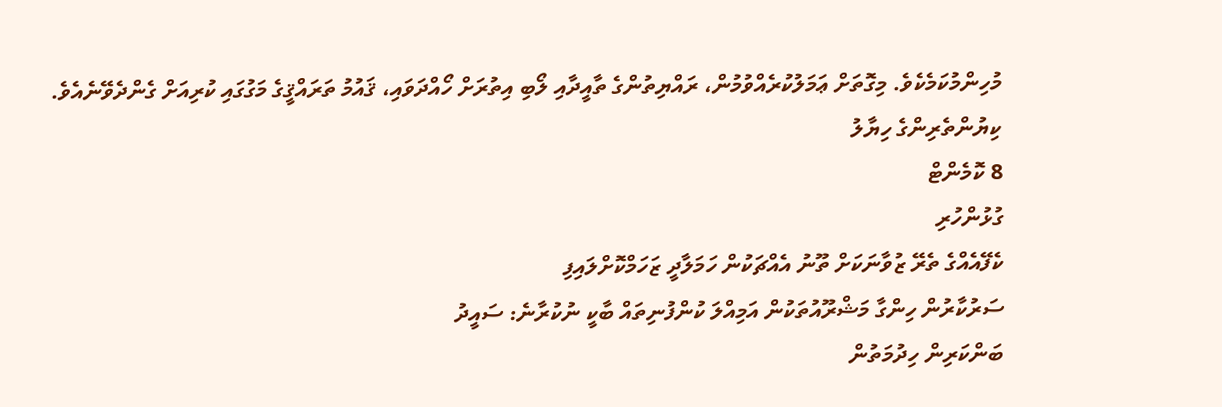މުހިންމުކަމެކެވެ. މިގޮތަށް ޢަމަލުކުރެއްވުމުން، ރައްޔިތުންގެ ތާއީދާއި ލޯބި އިތުރަށް ހޯއްދަވައި، ޤައުމު ތަރައްޤީގެ މަގުގައި ކުރިއަށް ގެންދެވޭނެއެވެ.
ކިޔުންތެރިންގެ ހިޔާލު
8 ކޮމެންޓް
ގުޅުންހުރި
ކެފޭއެއްގެ ތެރޭ ޒުވާނަކަށް ތޫނު އެއްޗަކުން ހަމަލާދީ ޒަހަމްކޮށްލައިފި
ސަރުކާރުން ހިންގާ މަޝްރޫއުތަކުން އަމިއްލަ ކުންފުނިތައް ބާކީ ނުކުރާނެ: ސައީދު
ބަންކަރިން ހިދުމަތުން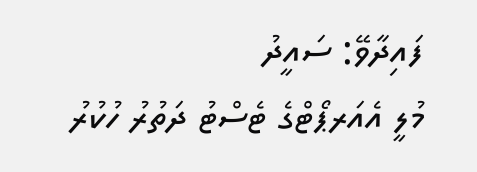ފައިދާވޭ: ސައީދު
މުލީ އެއަރޕޯޓްގެ ޓެސްޓު ދަތުރު ހުކުރު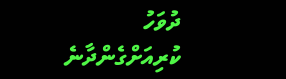ދުވަހު ކުރިއަށްގެންދާނެ